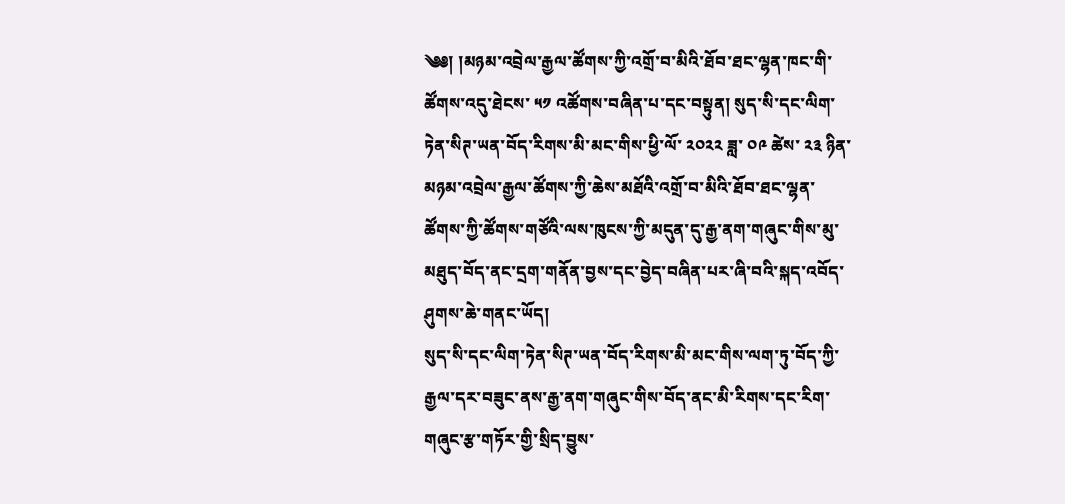༄༅། །མཉམ་འབྲེལ་རྒྱལ་ཚོགས་ཀྱི་འགྲོ་བ་མིའི་ཐོབ་ཐང་ལྷན་ཁང་གི་ཚོགས་འདུ་ཐེངས་ ༥༡ འཚོགས་བཞིན་པ་དང་བསྟུན། སུད་སི་དང་ལིག་ཏེན་སིཊ་ཡན་བོད་རིགས་མི་མང་གིས་ཕྱི་ལོ་ ༢༠༢༢ ཟླ་ ༠༩ ཚེས་ ༢༣ ཉིན་མཉམ་འབྲེལ་རྒྱལ་ཚོགས་ཀྱི་ཆེས་མཐོའི་འགྲོ་བ་མིའི་ཐོབ་ཐང་ལྷན་ཚོགས་ཀྱི་ཚོགས་གཙོའི་ལས་ཁུངས་ཀྱི་མདུན་དུ་རྒྱ་ནག་གཞུང་གིས་མུ་མཐུད་བོད་ནང་དྲག་གནོན་བྱས་དང་བྱེད་བཞིན་པར་ཞི་བའི་སྐད་འབོད་ཤུགས་ཆེ་གནང་ཡོད།
སུད་སི་དང་ལིག་ཏེན་སིཊ་ཡན་བོད་རིགས་མི་མང་གིས་ལག་ཏུ་བོད་ཀྱི་རྒྱལ་དར་བཟུང་ནས་རྒྱ་ནག་གཞུང་གིས་བོད་ནང་མི་རིགས་དང་རིག་གཞུང་རྩ་གཏོར་གྱི་སྲིད་བྱུས་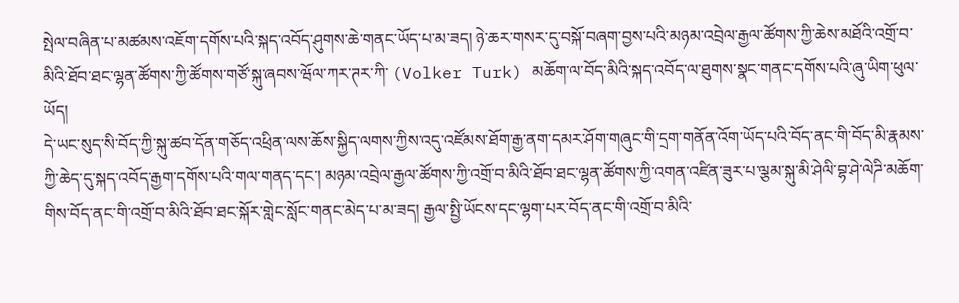སྤེལ་བཞིན་པ་མཚམས་འཇོག་དགོས་པའི་སྐད་འབོད་ཤུགས་ཆེ་གནང་ཡོད་པ་མ་ཟད། ཉེ་ཆར་གསར་དུ་བསྐོ་བཞག་བྱས་པའི་མཉམ་འབྲེལ་རྒྱལ་ཚོགས་ཀྱི་ཆེས་མཐོའི་འགྲོ་བ་མིའི་ཐོབ་ཐང་ལྷན་ཚོགས་ཀྱི་ཚོགས་གཙོ་སྐུ་ཞབས་ཝོལ་ཀར་ཊར་ཀི་ (Volker Turk) མཆོག་ལ་བོད་མིའི་སྐད་འབོད་ལ་ཐུགས་སྣང་གནང་དགོས་པའི་ཞུ་ཡིག་ཕུལ་ཡོད།
དེ་ཡང་སུད་སི་བོད་ཀྱི་སྐུ་ཚབ་དོན་གཅོད་འཕྲིན་ལས་ཆོས་སྐྱིད་ལགས་ཀྱིས་འདུ་འཛོམས་ཐོག་རྒྱ་ནག་དམར་ཤོག་གཞུང་གི་དྲག་གནོན་འོག་ཡོད་པའི་བོད་ནང་གི་བོད་མི་རྣམས་ཀྱི་ཆེད་དུ་སྐད་འབོད་རྒྱག་དགོས་པའི་གལ་གནད་དང་། མཉམ་འབྲེལ་རྒྱལ་ཚོགས་ཀྱི་འགྲོ་བ་མིའི་ཐོབ་ཐང་ལྷན་ཚོགས་ཀྱི་འགན་འཛིན་ཟུར་པ་ལྕམ་སྐུ་མི་ཤེལི་བྷ་ཤེ་ལེཌི་མཆོག་གིས་བོད་ནང་གི་འགྲོ་བ་མིའི་ཐོབ་ཐང་སྐོར་གླེང་སློང་གནང་མེད་པ་མ་ཟད། རྒྱལ་སྤྱི་ཡོངས་དང་ལྷག་པར་བོད་ནང་གི་འགྲོ་བ་མིའི་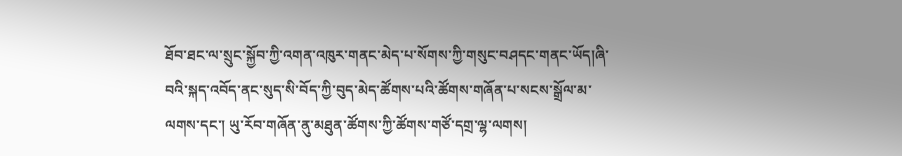ཐོབ་ཐང་ལ་སྲུང་སྐྱོབ་ཀྱི་འགན་འཁུར་གནང་མེད་པ་སོགས་ཀྱི་གསུང་བཤདང་གནང་ཡོད།ཞི་བའི་སྐད་འབོད་ནང་སུད་སི་བོད་ཀྱི་བུད་མེད་ཚོགས་པའི་ཚོགས་གཞོན་པ་སངས་སྒྲོལ་མ་ལགས་དང་། ཡུ་རོབ་གཞོན་ནུ་མཐུན་ཚོགས་ཀྱི་ཚོགས་གཙོ་དགྲ་ལྷ་ལགས།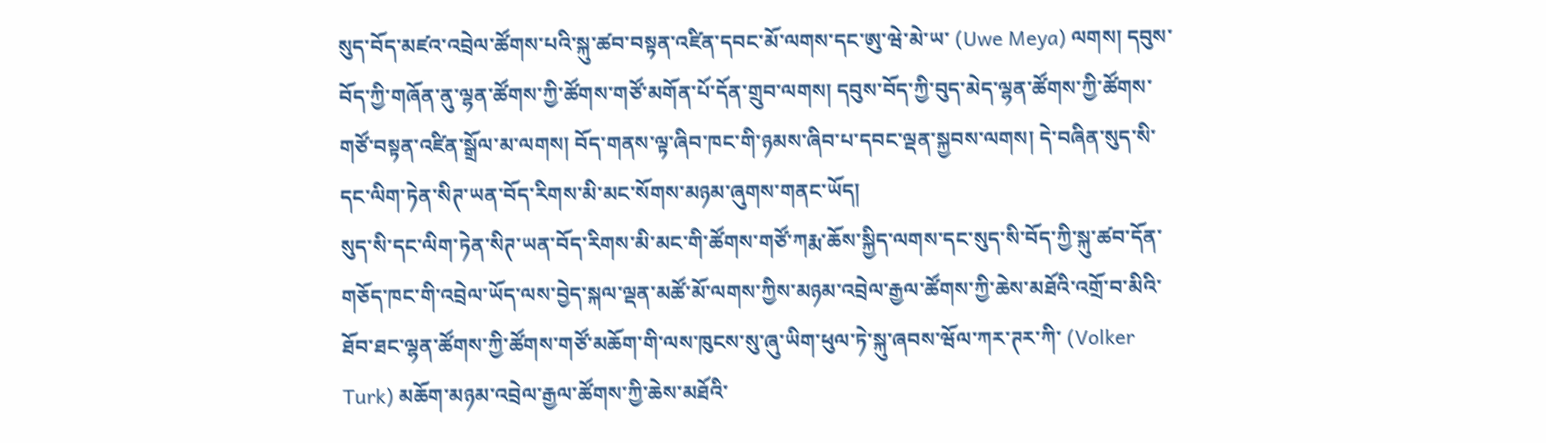སུད་བོད་མཛའ་འབྲེལ་ཚོགས་པའི་སྐུ་ཚབ་བསྟན་འཛིན་དབང་མོ་ལགས་དང་ཨུ་ཝེ་མེ་ཡ་ (Uwe Meya) ལགས། དབུས་བོད་ཀྱི་གཞོན་ནུ་ལྷན་ཚོགས་ཀྱི་ཚོགས་གཙོ་མགོན་པོ་དོན་གྲུབ་ལགས། དབུས་བོད་ཀྱི་བུད་མེད་ལྷན་ཚོགས་ཀྱི་ཚོགས་གཙོ་བསྟན་འཛིན་སྒྲོལ་མ་ལགས། བོད་གནས་ལྟ་ཞིབ་ཁང་གི་ཉམས་ཞིབ་པ་དབང་ལྡན་སྐྱབས་ལགས། དེ་བཞིན་སུད་སི་དང་ལིག་ཏེན་སིཊ་ཡན་བོད་རིགས་མི་མང་སོགས་མཉམ་ཞུགས་གནང་ཡོད།
སུད་སི་དང་ལིག་ཏེན་སིཊ་ཡན་བོད་རིགས་མི་མང་གི་ཚོགས་གཙོ་ཀརྨ་ཆོས་སྐྱིད་ལགས་དང་སུད་སི་བོད་ཀྱི་སྐུ་ཚབ་དོན་གཅོད་ཁང་གི་འབྲེལ་ཡོད་ལས་བྱེད་སྐལ་ལྡན་མཚོ་མོ་ལགས་ཀྱིས་མཉམ་འབྲེལ་རྒྱལ་ཚོགས་ཀྱི་ཆེས་མཐོའི་འགྲོ་བ་མིའི་ཐོབ་ཐང་ལྷན་ཚོགས་ཀྱི་ཚོགས་གཙོ་མཆོག་གི་ལས་ཁུངས་སུ་ཞུ་ཡིག་ཕུལ་ཏེ་སྐུ་ཞབས་ཝོལ་ཀར་ཊར་ཀི་ (Volker Turk) མཆོག་མཉམ་འབྲེལ་རྒྱལ་ཚོགས་ཀྱི་ཆེས་མཐོའི་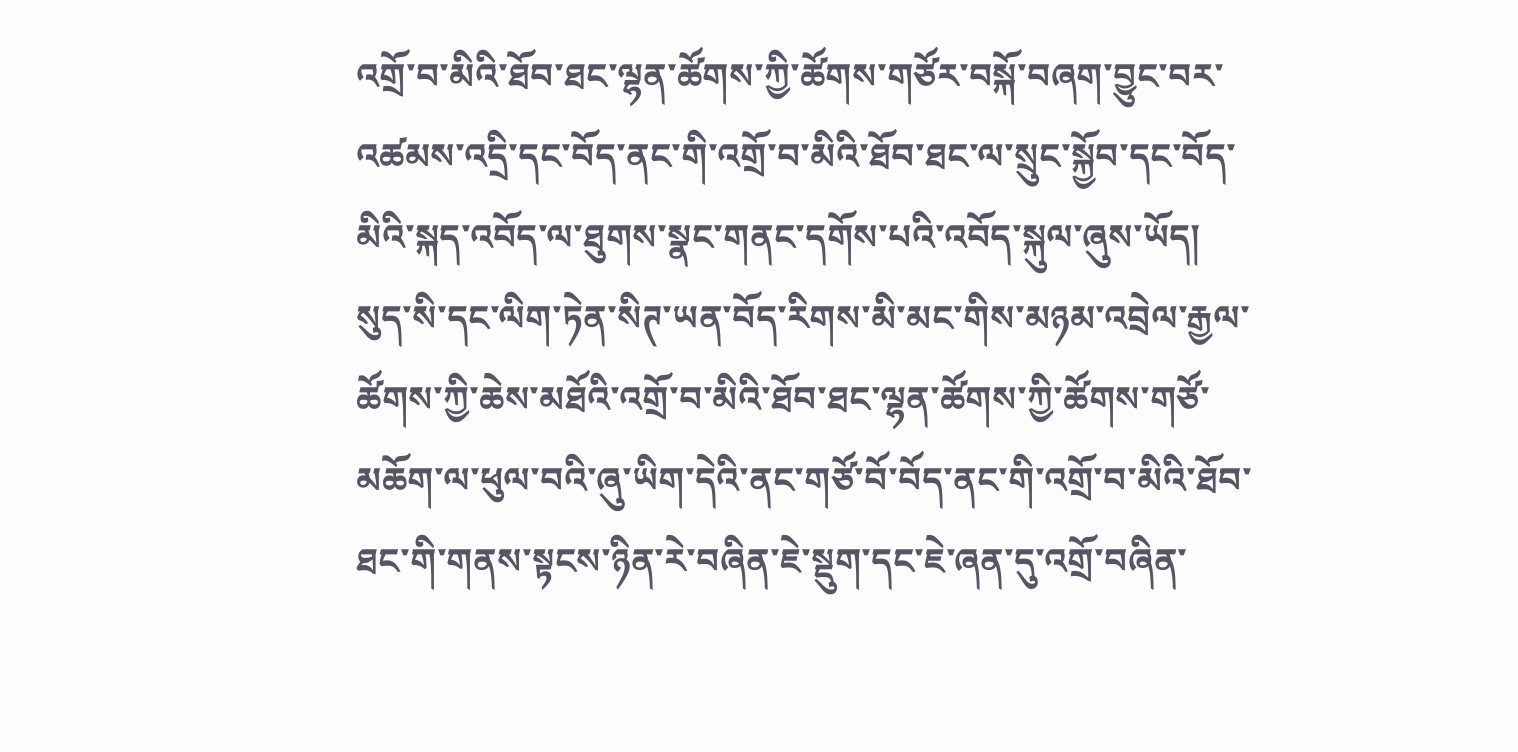འགྲོ་བ་མིའི་ཐོབ་ཐང་ལྷན་ཚོགས་ཀྱི་ཚོགས་གཙོར་བསྐོ་བཞག་བྱུང་བར་འཚམས་འདྲི་དང་བོད་ནང་གི་འགྲོ་བ་མིའི་ཐོབ་ཐང་ལ་སྲུང་སྐྱོབ་དང་བོད་མིའི་སྐད་འབོད་ལ་ཐུགས་སྣང་གནང་དགོས་པའི་འབོད་སྐུལ་ཞུས་ཡོད།
སུད་སི་དང་ལིག་ཏེན་སིཊ་ཡན་བོད་རིགས་མི་མང་གིས་མཉམ་འབྲེལ་རྒྱལ་ཚོགས་ཀྱི་ཆེས་མཐོའི་འགྲོ་བ་མིའི་ཐོབ་ཐང་ལྷན་ཚོགས་ཀྱི་ཚོགས་གཙོ་མཆོག་ལ་ཕུལ་བའི་ཞུ་ཡིག་དེའི་ནང་གཙོ་བོ་བོད་ནང་གི་འགྲོ་བ་མིའི་ཐོབ་ཐང་གི་གནས་སྟངས་ཉིན་རེ་བཞིན་ཇེ་སྡུག་དང་ཇེ་ཞན་དུ་འགྲོ་བཞིན་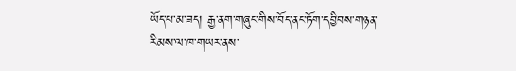ཡོད་པ་མ་ཟད། རྒྱ་ནག་གཞུང་གིས་བོད་ནང་ཏོག་དབྱིབས་གཉན་རིམས་ལ་ཁ་གཡར་ནས་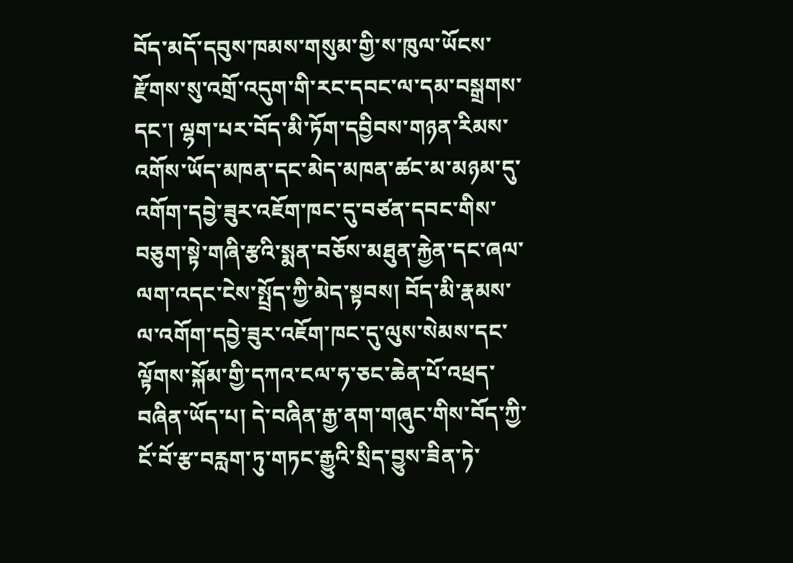བོད་མདོ་དབུས་ཁམས་གསུམ་གྱི་ས་ཁུལ་ཡོངས་རྫོགས་སུ་འགྲོ་འདུག་གི་རང་དབང་ལ་དམ་བསྒྲགས་དང་། ལྷག་པར་བོད་མི་ཏོག་དབྱིབས་གཉན་རིམས་འགོས་ཡོད་མཁན་དང་མེད་མཁན་ཚང་མ་མཉམ་དུ་འགོག་དབྱེ་ཟུར་འཇོག་ཁང་དུ་བཙན་དབང་གིས་བཅུག་སྟེ་གཞི་རྩའི་སྨན་བཅོས་མཐུན་རྐྱེན་དང་ཞལ་ལག་འདང་ངེས་སྤྲོད་ཀྱི་མེད་སྟབས། བོད་མི་རྣམས་ལ་འགོག་དབྱེ་ཟུར་འཇོག་ཁང་དུ་ལུས་སེམས་དང་ལྟོགས་སྐོམ་གྱི་དཀའ་ངལ་ཧ་ཅང་ཆེན་པོ་འཕྲད་བཞིན་ཡོད་པ། དེ་བཞིན་རྒྱ་ནག་གཞུང་གིས་བོད་ཀྱི་ངོ་བོ་རྩ་བརླག་ཏུ་གཏང་རྒྱུའི་སྲིད་བྱུས་ཟིན་ཏེ་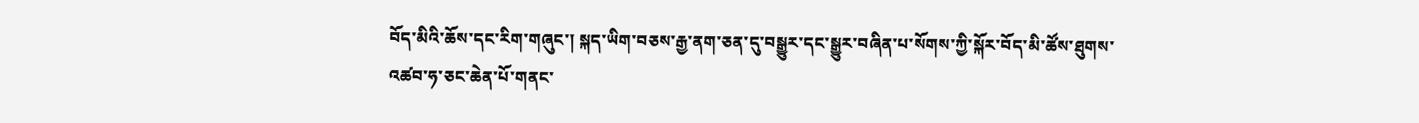བོད་མིའི་ཆོས་དང་རིག་གཞུང་། སྐད་ཡིག་བཅས་རྒྱ་ནག་ཅན་དུ་བསྒྱུར་དང་སྒྱུར་བཞིན་པ་སོགས་ཀྱི་སྐོར་བོད་མི་ཚོས་ཐུགས་འཚབ་ཧ་ཅང་ཆེན་པོ་གནང་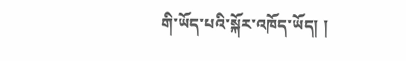གི་ཡོད་པའི་སྐོར་འཁོད་ཡོད། །